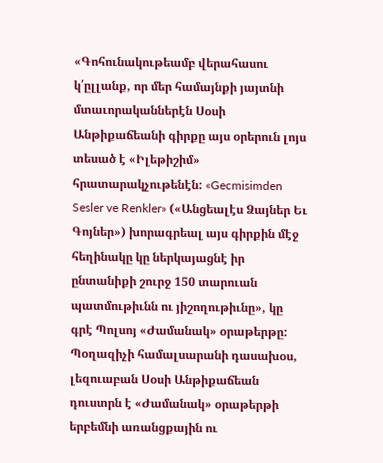«Գոհունակութեամբ վերահասու կ՛ըլլանք, որ մեր համայնքի յայտնի մտաւորականներէն Սօսի Անթիքաճեանի գիրքը այս օրերուն լոյս տեսած է «Իլեթիշիմ» հրատարակչութենէն: «Gecmisimden Sesler ve Renkler» («Անցեալէս Ձայներ Եւ Գոյներ») խորագրեալ այս գիրքին մէջ հեղինակը կը ներկայացնէ իր ընտանիքի շուրջ 150 տարուան պատմութիւնն ու յիշողութիւնը», կը գրէ Պոլսոյ «Ժամանակ» օրաթերթը:
Պօղազիչի համալսարանի դասախօս, լեզուաբան Սօսի Անթիքաճեան դուստրն է «Ժամանակ» օրաթերթի երբեմնի առանցքային ու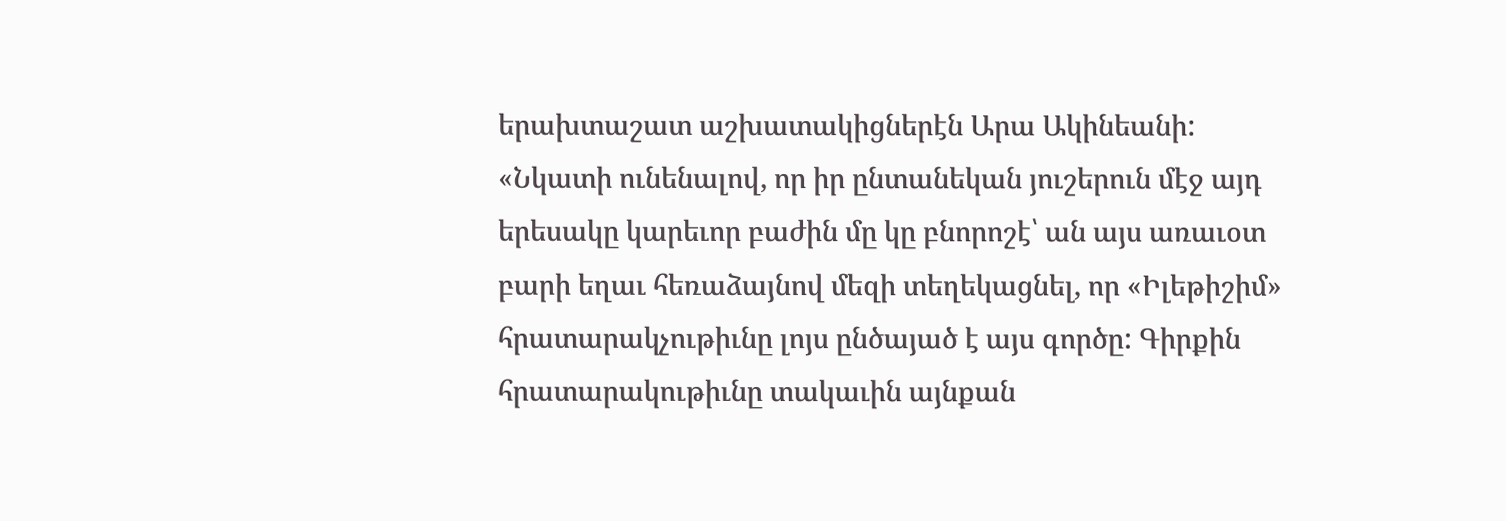երախտաշատ աշխատակիցներէն Արա Ակինեանի: «Նկատի ունենալով, որ իր ընտանեկան յուշերուն մէջ այդ երեսակը կարեւոր բաժին մը կը բնորոշէ՝ ան այս առաւօտ բարի եղաւ հեռաձայնով մեզի տեղեկացնել, որ «Իլեթիշիմ» հրատարակչութիւնը լոյս ընծայած է այս գործը: Գիրքին հրատարակութիւնը տակաւին այնքան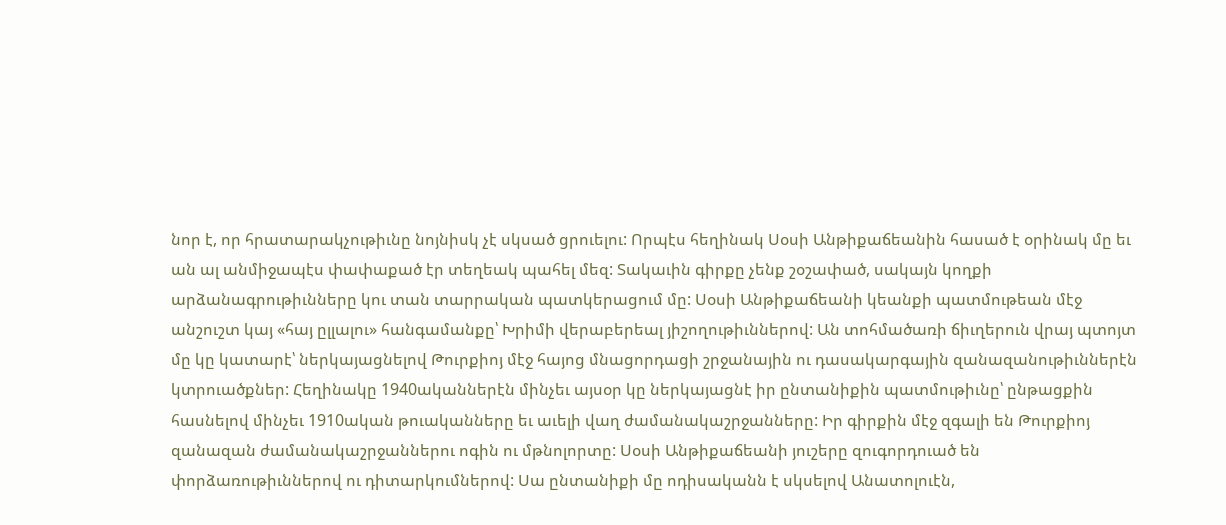նոր է, որ հրատարակչութիւնը նոյնիսկ չէ սկսած ցրուելու: Որպէս հեղինակ Սօսի Անթիքաճեանին հասած է օրինակ մը եւ ան ալ անմիջապէս փափաքած էր տեղեակ պահել մեզ: Տակաւին գիրքը չենք շօշափած, սակայն կողքի արձանագրութիւնները կու տան տարրական պատկերացում մը: Սօսի Անթիքաճեանի կեանքի պատմութեան մէջ անշուշտ կայ «հայ ըլլալու» հանգամանքը՝ Խրիմի վերաբերեալ յիշողութիւններով: Ան տոհմածառի ճիւղերուն վրայ պտոյտ մը կը կատարէ՝ ներկայացնելով Թուրքիոյ մէջ հայոց մնացորդացի շրջանային ու դասակարգային զանազանութիւններէն կտրուածքներ: Հեղինակը 1940ականներէն մինչեւ այսօր կը ներկայացնէ իր ընտանիքին պատմութիւնը՝ ընթացքին հասնելով մինչեւ 1910ական թուականները եւ աւելի վաղ ժամանակաշրջանները: Իր գիրքին մէջ զգալի են Թուրքիոյ զանազան ժամանակաշրջաններու ոգին ու մթնոլորտը: Սօսի Անթիքաճեանի յուշերը զուգորդուած են փորձառութիւններով ու դիտարկումներով: Սա ընտանիքի մը ոդիսականն է սկսելով Անատոլուէն,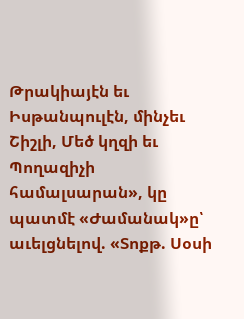Թրակիայէն եւ Իսթանպուլէն, մինչեւ Շիշլի, Մեծ կղզի եւ Պողազիչի համալսարան», կը պատմէ «Ժամանակ»ը՝ աւելցնելով. «Տոքթ. Սօսի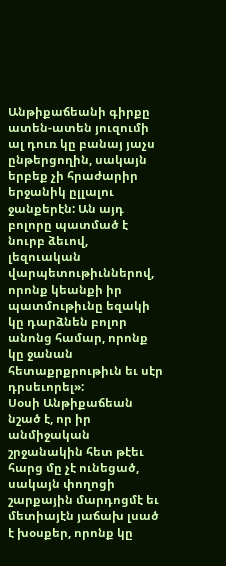Անթիքաճեանի գիրքը ատեն-ատեն յուզումի ալ դուռ կը բանայ յաչս ընթերցողին, սակայն երբեք չի հրաժարիր երջանիկ ըլլալու ջանքերէն: Ան այդ բոլորը պատմած է նուրբ ձեւով, լեզուական վարպետութիւններով, որոնք կեանքի իր պատմութիւնը եզակի կը դարձնեն բոլոր անոնց համար, որոնք կը ջանան հետաքրքրութիւն եւ սէր դրսեւորել»:
Սօսի Անթիքաճեան նշած է, որ իր անմիջական շրջանակին հետ թէեւ հարց մը չէ ունեցած, սակայն փողոցի շարքային մարդոցմէ եւ մետիայէն յաճախ լսած է խօսքեր, որոնք կը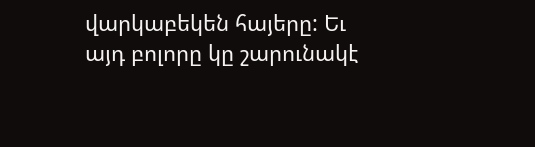վարկաբեկեն հայերը: Եւ այդ բոլորը կը շարունակէ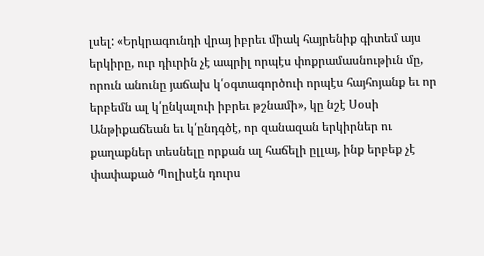լսել: «Երկրագունդի վրայ իբրեւ միակ հայրենիք գիտեմ այս երկիրը, ուր դիւրին չէ ապրիլ որպէս փոքրամասնութիւն մը, որուն անունը յաճախ կ՛օգտագործուի որպէս հայհոյանք եւ որ երբեմն ալ կ՛ընկալուի իբրեւ թշնամի», կը նշէ Սօսի Անթիքաճեան եւ կ՛ընդգծէ, որ զանազան երկիրներ ու քաղաքներ տեսնելը որքան ալ հաճելի ըլլայ, ինք երբեք չէ փափաքած Պոլիսէն դուրս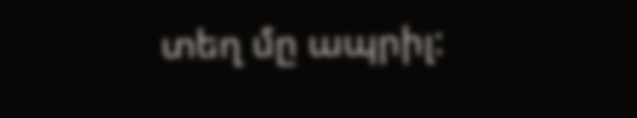տեղ մը ապրիլ: